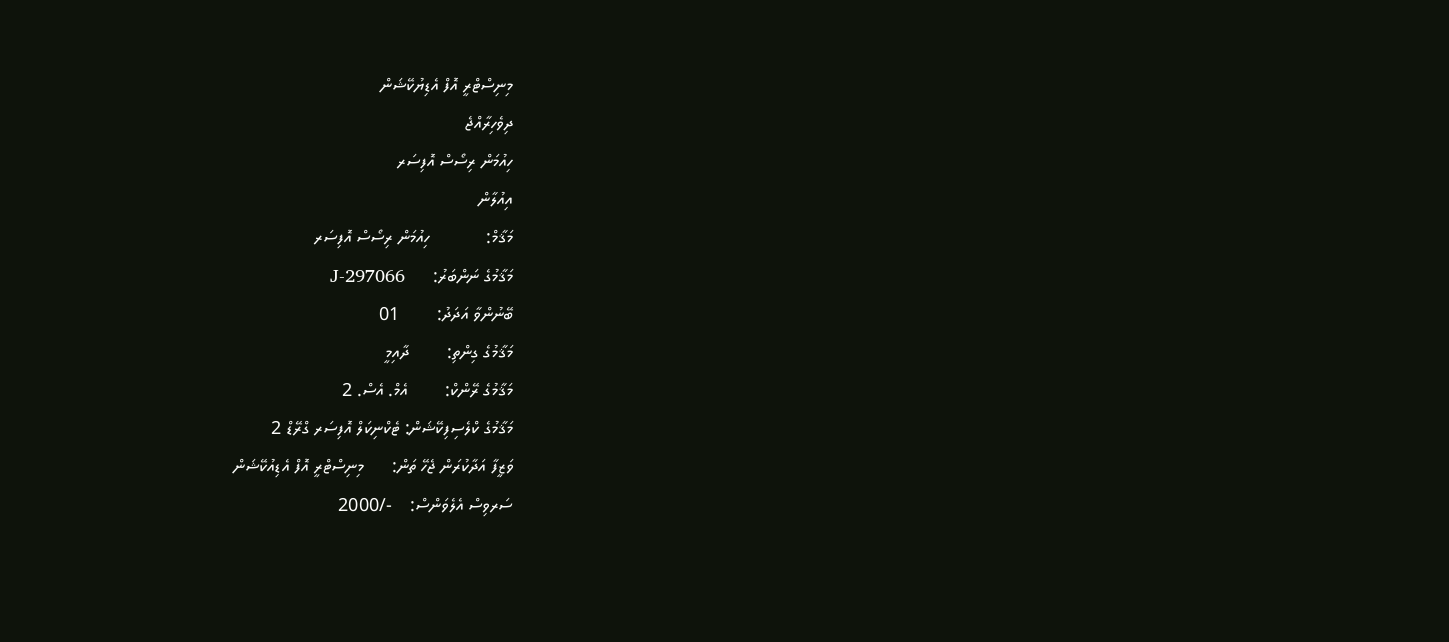މިނިސްޓްރީ އޮފް އެޑިޔުކޭޝަން
ދިވެހިރާއްޖެ
ހިއުމަން ރިސޯސް އޮފިސަރ
އިއުލާން
މަޤާމް:            ހިއުމަން ރިސޯސް އޮފިސަރ
މަޤާމުގެ ނަންބަރު:      J-297066
ބޭނުންވާ އަދަދު:        01
މަޤާމުގެ ގިންތި:        ދާއިމީ
މަޤާމުގެ ރޭންކް:        އެމް. އެސް. 2
މަޤާމުގެ ކްލެސިފިކޭޝަން: ޓެކްނިކަލް އޮފިސަރ ގްރޭޑް 2
ވަޒީފާ އަދާކުރަން ޖެހޭ ތަން:      މިނިސްޓްރީ އޮފް އެޑިއުކޭޝަން
ސަރވިސް އެލެވަންސް:    -/2000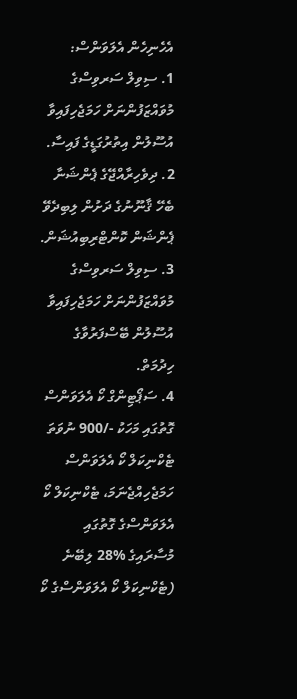އެހެނިހެން އެލަވަންސް:
1. ސިވިލް ސަރވިސްގެ މުވައްޒަފުންނަށް ހަމަޖެހިފައިވާ އުސޫލުން އިތުރުގަޑީގެ ފައިސާ.
2. ދިވެހިރާއްޖޭގެ ޕެންޝަނާ ބެހޭ ޤާނޫނުގެ ދަށުން ލިބިދެވޭ ޕެންޝަން ކޮންޓްރިބިއުޝަން.
3. ސިވިލް ސަރވިސްގެ މުވައްޒަފުންނަށް ހަމަޖެހިފައިވާ އުސޫލުން ބޭސްފަރުވާގެ ހިދުމަތް.
4. ސަޕޯޓިންގް ކޯ އެލަވަންސް ގޮތުގައި މަހަކު -/900 ނުވަތަ ޓެކްނިކަލް ކޯ އެލަވަންސް ހަމަޖެހިއްޖެނަމަ، ޓެކްނިކަލް ކޯ އެލަވަންސްގެ ގޮތުގައި މުސާރައިގެ %28 ލިބޭނެ (ޓެކްނިކަލް ކޯ އެލަވަންސްގެ ކޯ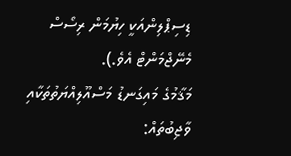ޑިސިޕްލިންއަކީ ހިޔުމަން ރިސޯސް މެނޭޖްމަންޓް އެވެ.).
މަޤާމުގެ މައިގަނޑު މަސްއޫލިއްޔަތުތަކާއި ވާޖިބުތައް: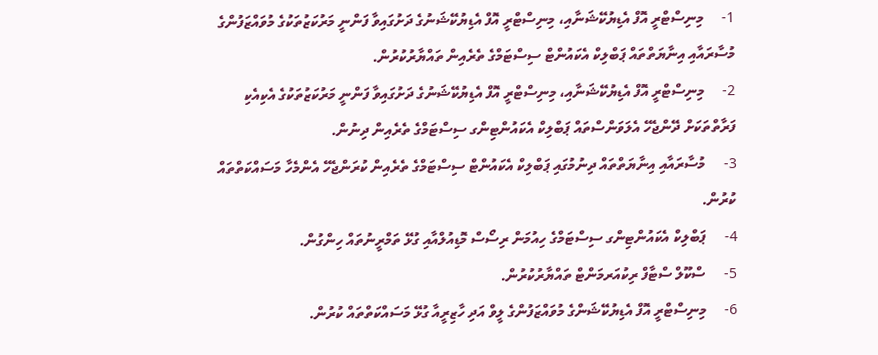1-     މިނިސްޓްރީ އޮފް އެޑިޔުކޭޝަނާއި، މިނިސްޓްރީ އޮފް އެޑިޔުކޭޝަނުގެ ދަށުގައިވާ ފަންނީ މަރުކަޒުތަކުގެ މުވައްޒަފުންގެ މުސާރައާއި އިނާޔަތްތައް ޕަބްލިކް އެކައުންޓް ސިސްޓަމްގެ ތެރެއިން ތައްޔާރުކުރުން.
2-     މިނިސްޓްރީ އޮފް އެޑިޔުކޭޝަނާއި، މިނިސްޓްރީ އޮފް އެޑިޔުކޭޝަނުގެ ދަށުގައިވާ ފަންނީ މަރުކަޒުތަކުގެ އެކިއެކި ފަރާތްތަކަށް ދޭންޖެހޭ އެލަވަންސްތައް ޕަބްލިކް އެކައުންޓިންގ ސިސްޓަމްގެ ތެރެއިން ދިނުން.
3-     މުސާރައާއި އިނާޔަތްތައް ދިނުމުގައި ޕަބްލިކް އެކައުންޓް ސިސްޓަމްގެ ތެރެއިން ކުރަންޖެހޭ އެންމެހާ މަސައްކަތްތައް ކުރުން.
4-     ޕަބްލިކް އެކައުންޓިންގ ސިސްޓަމްގެ ހިއުމަން ރިސޯސް މޮޑިއުލްއާއި ގުޅޭ ތަމްރީނުތައް ހިންގުން.
5-     ސްކޫލް ސްޓާފް ރިކުއަރމަންޓް ތައްޔާރުކުރުން.
6-     މިނިސްޓްރީ އޮފް އެޑިޔުކޭޝަންގެ މުވައްޒަފުންގެ ލީވް އަދި ހާޒިރީއާ ގުޅޭ މަސައްކަތްތައް ކުރުން.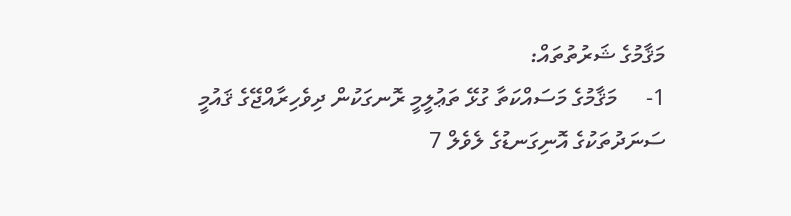މަޤާމުގެ ޝަރުތުތައް:
1-     މަޤާމުގެ މަސައްކަތާ ގުޅޭ ތަޢުލީމީ ރޮނގަކުން ދިވެހިރާއްޖޭގެ ޤައުމީ ސަނަދުތަކުގެ އޮނިގަނޑުގެ ލެވެލް 7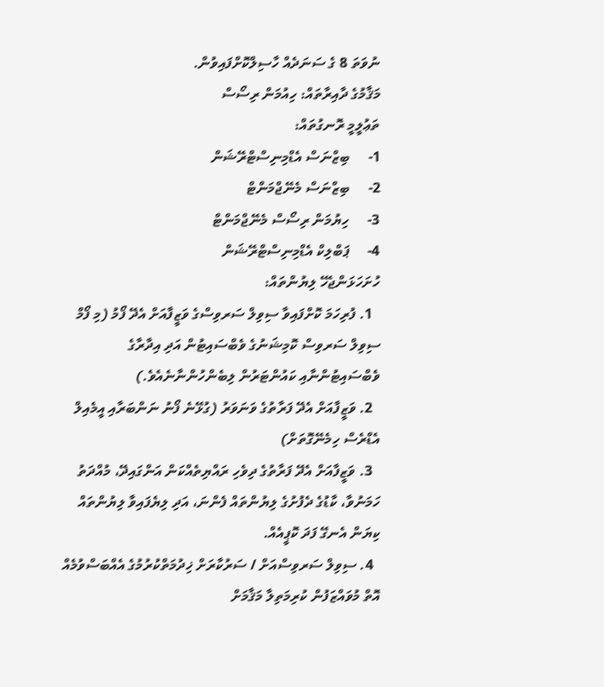ނުވަތަ 8 ގެ ސަނަދެއް ހާސިލްކޮށްފައިވުން.
މަޤާމުގެ ދާއިރާތައް: ހިއުމަން ރިސޯސް
ތަޢުލީމީ ރޮނގުތައް:
1-     ބިޒްނަސް އެޑްމިނިސްޓްރޭޝަން
2-     ބިޒްނަސް މެނޭޖްމަންޓް
3-     ހިޔުމަން ރިސޯސް މެނޭޖްމަންޓް
4-     ޕަބްލިކް އެޑްމިނިސްޓްރޭޝަން
ހުށަހަޅަންޖެހޭ ލިޔުންތައް:
  1. ފުރިހަމަ ކޮށްފައިވާ ސިވިލް ސަރވިސްގެ ވަޒީފާއަށް އެދޭ ފޯމު (މި ފޯމް ސިވިލް ސަރވިސް ކޮމިޝަނުގެ ވެބްސައިޓުން އަދި އިދާރާގެ ވެބްސައިޓުންނާއި ކައުންޓަރުން ލިބެންހުންނާނެއެވެ.)
  2. ވަޒީފާއަށް އެދޭ ފަރާތުގެ ވަނަވަރު (ގުޅޭނެ ފޯނު ނަންބަރާއި އީމެއިލް އެޑްރެސް ހިމެނޭގޮތަށް)
  3. ވަޒީފާއަށް އެދޭ ފަރާތުގެ ދިވެހި ރައްޔިތެއްކަން އަންގައިދޭ، މުއްދަތު ހަމަނުވާ، ކާޑުގެ ދެފުށުގެ ލިޔުންތައް ފެންނަ، އަދި ލިޔެފައިވާ ލިޔުންތައް ކިޔަން އެނގޭ ފަދަ ކޮޕީއެއް.
  4. ސިވިލް ސަރވިސްއަށް / ސަރުކާރަށް ޚިދުމަތްކުރުމުގެ އެއްބަސްވުމެއް އޮތް މުވައްޒަފުން ކުރިމަތިލާ މަޤާމަށް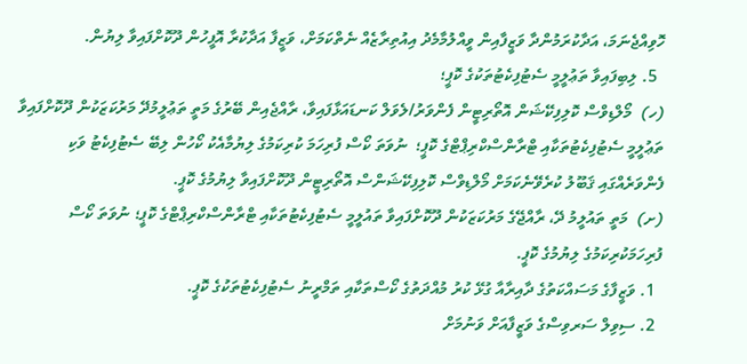ހޮވިއްޖެނަމަ، އަދާކުރަމުންދާ ވަޒީފާއިން ވީއްލުމާމެދު އިއުތިރާޒެއް ނެތްކަމަށް، ވަޒީފާ އަދާކުރާ އޮފީހުން ދޫކޮށްފައިވާ ލިޔުން.
  5. ލިބިފައިވާ ތަޢުލީމީ ސެޓުފިކެޓުތަކުގެ ކޮޕީ؛
(ހ)  މޯލްޑިވްސް ކޮލިފިކޭޝަން އޮތޯރިޓީން ފެންވަރު/ލެވަލް ކަނޑައަޅާފައިވާ، ރާއްޖެއިން ބޭރުގެ މަތީ ތަޢުލީމުދޭ މަރުކަޒަކުން ދޫކޮށްފައިވާ ތަޢުލީމީ ސެޓުފިކެޓުތަކާއި ޓްރާންސްކްރިޕްޓްގެ ކޮޕީ؛  ނުވަތަ ކޯސް ފުރިހަމަ ކުރިކަމުގެ ލިޔުމާއެކު ކޯހުން ލިބޭ ސެޓުފިކެޓު ވަކި ފެންވަރެއްގައި ޤަބޫލު ކުރެވޭނެކަމަށް މޯލްޑިވްސް ކޮލިފިކޭޝަންސް އޮތޯރިޓީން ދޫކޮށްފައިވާ ލިޔުމުގެ ކޮޕީ.
(ށ)  މަތީ ތައުލީމު ދޭ، ރާއްޖޭގެ މަރުކަޒަކުން ދޫކޮށްފައިވާ ތައުލީމީ ސެޓުފިކެޓުތަކާއި ޓްރާންސްކްރިޕްޓްގެ ކޮޕީ؛ ނުވަތަ ކޯސް ފުރިހަމަކުރިކަމުގެ ލިޔުމުގެ ކޮޕީ.
  1. ވަޒީފާގެ މަސައްކަތުގެ ދާއިރާއާ ގުޅޭ ކުރު މުއްދަތުގެ ކޯސްތަކާއި ތަމްރީނު ސެޓުފިކެޓުތަކުގެ ކޮޕީ.
  2. ސިވިލް ސަރވިސްގެ ވަޒީފާއަށް ވަނުމަށް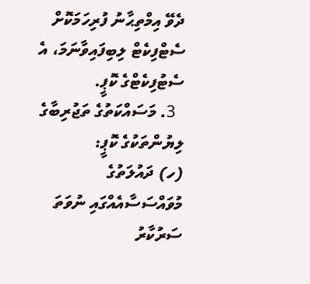ދެވޭ އިމްތިޙާނު ފުރިހަމަކޮށް ސެޓްފިކެޓް ލިބިފައިވާނަމަ، އެ ސެޓުފިކެޓްގެ ކޮޕީ.
  3. މަސައްކަތުގެ ތަޖުރިބާގެ ލިޔުންތަކުގެ ކޮޕީ:
(ހ) ދައުލަތުގެ މުވައްސަސާއެއްގައި ނުވަތަ ސަރުކާރު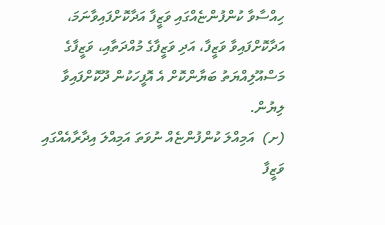ހިއްސާވާ ކުންފުންޏެއްގައި ވަޒީފާ އަދާކޮށްފައިވާނަމަ، އަދާކޮށްފައިވާ ވަޒީފާ، އަދި ވަޒީފާގެ މުއްދަތާއި، ވަޒީފާގެ މަސްއޫލިއްޔަތު ބަޔާންކޮށް އެ އޮފީހަކުން ދޫކޮށްފައިވާ ލިޔުން.
(ށ)  އަމިއްލަ ކުންފުންޏެއް ނުވަތަ އަމިއްލަ އިދާރާއެއްގައި ވަޒީފާ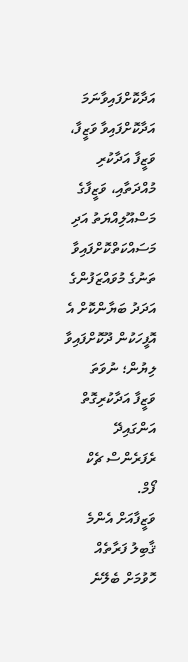އަދާކޮށްފައިވާނަމަ އަދާކޮށްފައިވާ ވަޒީފާ، ވަޒީފާ އަދާކުރި މުއްދަތާއި، ވަޒީފާގެ މަސްއޫލިއްޔަތު އަދި މަސައްކަތްކޮށްފައިވާ ތަނުގެ މުވައްޒަފުންގެ އަދަދު ބަޔާންކޮށް އެ އޮފީހަކުން ދޫކޮށްފައިވާ ލިޔުން؛ ނުވަތަ ވަޒީފާ އަދާކުރިގޮތް އަންގައިދޭ ރެފަރެންސް ޗެކް ފޯމް.
ވަޒީފާއަށް އެންމެ ޤާބިލު ފަރާތެއް ހޮވުމަށް ބެލޭނެ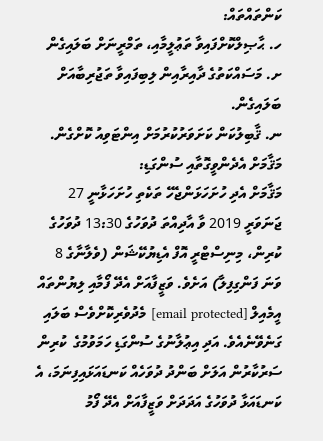ކަންތައްތައް:
ހ. ޙާޞިލްކޮށްފައިވާ ތަޢުލީމާއި، ތަމްރީނަށް ބަލައިގެން
ށ. މަސައްކަތުގެ ދާއިރާއިން ލިބިފައިވާ ތަޖުރިބާއަށް ބަލައިގެން.
ނ. ޤާބިލުކަން ކަށަވަރުކުރުމަށް އިންޓަވިއު ކޮށްގެން.
މަޤާމަށް އެދެންވީގޮތާއި ސުންގަޑި:
މަޤާމަށް އެދި ހުށަހަޅަންޖެހޭ ތަކެތި ހުށަހަޅާނީ 27 ޖަނަވަރީ 2019 ވާ އާދިއްތަ ދުވަހުގެ 13:30 ދުވަހުގެ ކުރިން، މިނިސްޓްރީ އޮފް އެޑިޔުކޭޝަން (ވެލާނާގެ 8 ވަނަ ފަންގިފިލާ) އަށެވެ. ވަޒީފާއަށް އެދޭ ފޯމާއި ލިޔުންތައް އީމެއިލް [email protected] މެދުވެރިކޮށްވެސް ބަލައި ގަނެވޭނެއެވެ. އަދި އިޢުލާނުގެ ސުންގަޑި ހަމަވުމުގެ  ކުރިން ސަރުކާރުން އަލަށް ބަންދު ދުވަހެއް ކަނޑައަޅައިފިނަމަ، އެ ކަނޑައަޅާ ދުވަހުގެ އަދަދަށް ވަޒީފާއަށް އެދޭ ފޯމު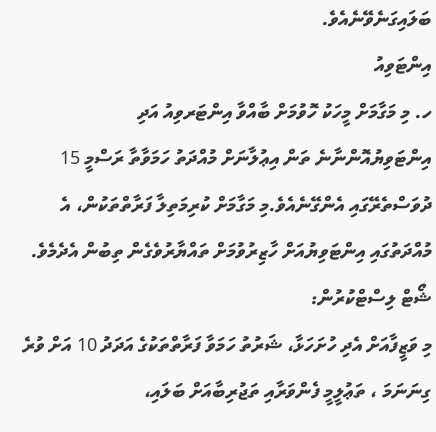ބަލައިގަނެވޭނެއެވެ.
އިންޓަވިއު
ހ. މި މަގާމަށް މީހަކު ހޮވުމަށް ބާއްވާ އިންޓަރވިއު އަދި އިންޓަވިޔުއޮންނާނެ ތަން އިޢުލާނަށް މުއްދަތު ހަމަވާތާ ރަސްމީ 15 ދުވަސްތެރޭގައި އެންގޭނެއެވެ.މި މަގާމަށް ކުރިމަތިލާ ފަރާތްތަކުން، އެ މުއްދަތުގައި އިންޓަވިޔުއަށް ހާޒިރުވުމަށް ތައްޔާރުވެގެން ތިބުން އެދެމެވެ.
ޝޯޓް ލިސްޓްކުރުން:
މި ވަޒީފާއަށް އެދި ހުށަހަޅާ، ޝަރުތު ހަމަވާ ފަރާތްތަކުގެ އަދަދު 10 އަށް ވުރެ ގިނަނަމަ ، ތަޢުލީމީ ފެންވަރާއި ތަޖުރިބާއަށް ބަލައި،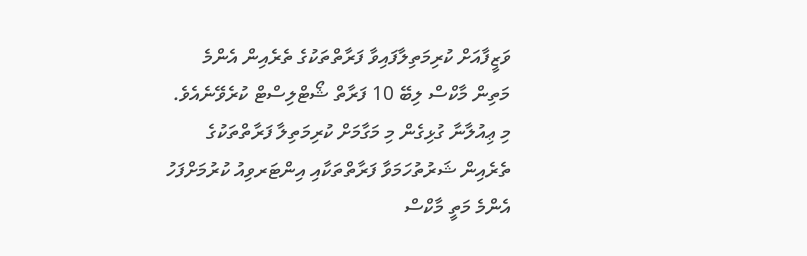ވަޒީފާއަށް ކުރިމަތިލާފައިވާ ފަރާތްތަކުގެ ތެރެއިން އެންމެ މަތިން މާކްސް ލިބޭ 10 ފަރާތް ޝޯޓްލިސްޓް ކުރެވޭނެއެވެ.
މި ޢިއުލާނާ ގުޅިގެން މި މަގާމަށް ކުރިމަތިލާ ފަރާތްތަކުގެ ތެރެއިން ޝަރުތުހަމަވާ ފަރާތްތަކާއި އިންޓަރވިއު ކުރުމަށްފަހު އެންމެ މަތީ މާކްސް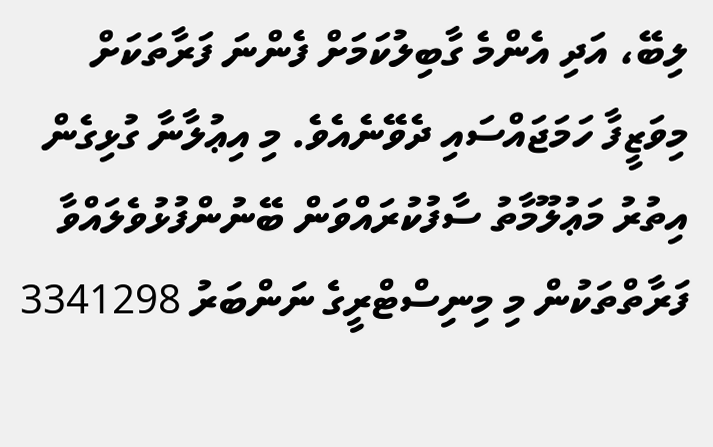ލިބޭ، އަދި އެންމެ ގާބިލުކަމަށް ފެންނަ ފަރާތަކަށް މިވަޒީފާ ހަމަޖައްސައި ދެވޭނެއެވެ. މި އިޢުލާނާ ގުޅިގެން އިތުރު މަޢުލޫމާތު ސާފުކުރައްވަން ބޭނުންފުޅުވެލައްވާ ފަރާތްތަކުން މި މިނިސްޓްރީގެ ނަންބަރު 3341298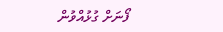ފޯނަށް ގުޅުއްވުން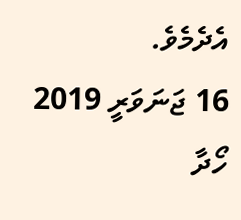އެދެމެވެ.
16 ޖަނަވަރީ 2019
ހޯދާ